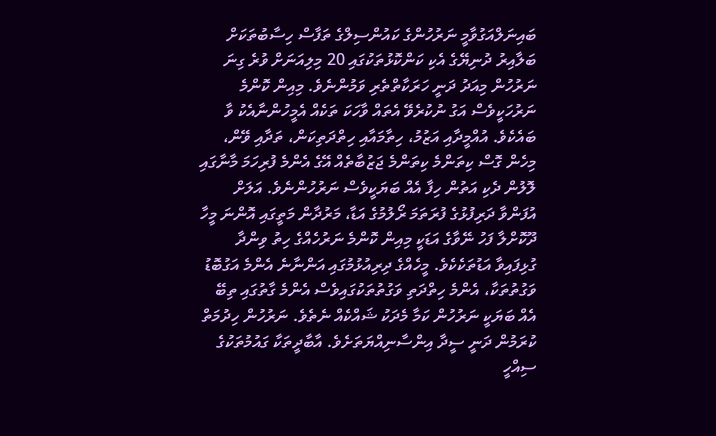ބައިނަލްއަގުވާމީ ނަރުހުންގެ ކައުންސިލްގެ ތަފާސް ހިސާބުތަކަށް ބަލާއިރު ދުނިޔޭގެ އެކި ކަންކޮޅުތަކުގައި 20 މިލިއަނަށް ވުރެ ގިނަ ނަރުހުން މިއަދު ދަނީ ހަރަކާތްތެރި ވަމުންނެވެ. މިއިން ކޮންމެ ނަރުހަކީވެސް އަގު ނުކުރެވޭ އެތައް ވާހަކަ ތަކެއް އެމީހުންނާއެކު ވާ ބައެކެވެ. އުއްމީދާއި އަޒުމު، ހިތާމައާއި ހިތްދަތިކަން، ތަދާއި ވޭން، މިހެން ގޮސް ކިތަންމެ ކިތަންމެ ޖަޒުބާތެއް އޭގެ އެންމެ ފުރިހަމަ މާނާގައި ލޮލުން ދެކި އަތުން ހިފާ އެއް ބަޔަކީވެސް ނަރުހުންނެވެ. އަލަށް އުފަންވާ ދަރިފުޅުގެ ފުރަތަމަ ރޯލުމުގެ އަޑާ، މަރުދާން މަތީގައި އޮންނަ މީހާ ދޫކޮށްލާ ފަހު ނޭވާގެ އަޑަކީ މިއިން ކޮންމެ ނަރުހެއްގެ ހިތު ވިންދާ ގުޅިފައިވާ އަޑުތަކެކެވެ. މީހެއްގެ ދިރިއުޅުމުގައި އަންނާނެ އެންމެ އަގުބޮޑު ވަގުތުތަކާ، އެންމެ ހިތްދަތި ވަގުތުތަކުގައިވެސް އެންމެ ގާތުގައި ތިބޭ އެއް ބަޔަކީ ނަރުހުން ކަމާ މެދަކު ޝައްކެއް ނެތެވެ. ނަރުހުން ހިދުމަތް ކުރަމުން ދަނީ ސީދާ އިންސާނިއްޔަތަށެވެ. އާބާދީތަކާ ގައުމުތަކުގެ ސިއްހީ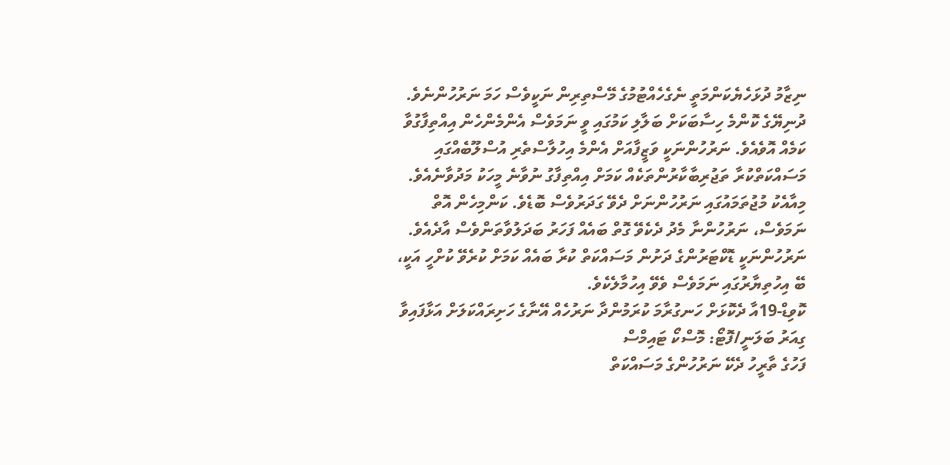ނިޒާމު ދުޅަހެޔެކަންމަތީ ނެގެހެއްޓުމުގެ މޭސްތިރިން ނަކީވެސް ހަމަ ނަރުހުންނެވެ.
ދުނިޔޭގެ ކޮންމެ ހިސާބަކަށް ބަލާލި ކަމުގައި ވީ ނަމަވެސް އެންމެންހެން އިއްތިފާގުވާ ކަމެއް އޮވެއެވެ. ނަރުހުންނަކީ ވަޒީފާއަށް އެންމެ އިހުލާސްތެރި އުސްލޫބެއްގައި މަސައްކަތްކުރާ ތަޖުރިބާކާރުންތަކެއް ކަމަށް އިއްތިފާގު ނުވާނެ މީހަކު މަދުވާނެއެވެ. މިއާއެކު މުޖުތަމައުގައި ނަރުހުންނަށް ދެވޭ ގަދަރުވެސް ބޮޑެވެ. ކަންމިހެން އޮތް ނަމަވެސް، ނަރުހުންނާ މެދު ދެކެވޭ ގޮތް ބައެއް ފަހަރު ބަދަލުވާތަންވެސް އާދެއެވެ. ނަރުހުންނަކީ ޑޮކްޓަރުންގެ ދަށުން މަސައްކަތް ކުރާ ބައެއް ކަމަށް ކުރެވޭ ކުށްހީ އަކީ، ބޭ އިހުތިޔާރުގައި ނަމަވެސް ވެވޭ އިހުމާލެކެވެ.
ކޮވިޑް-19އާ ދެކޮޅަށް ހަނގުރާމަ ކުރަމުންދާ ނަރުހެއް އޭނާގެ ހަށިރައްކަލަށް އަޅާފައިވާ ގިއަރު ބަލަނީ/ފޮޓޯ: މޮސްކޯ ޓައިމްސް
ފަހުގެ ތާރީހު ދެކޭ ނަރުހުންގެ މަސައްކަތް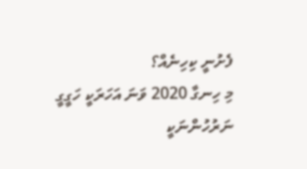ފެށުނީ ކިހިނެއް؟
މި ހިނގާ 2020 ވަނަ އަހަރަކީ ހަގީގީ ނަރުހުންނަކީ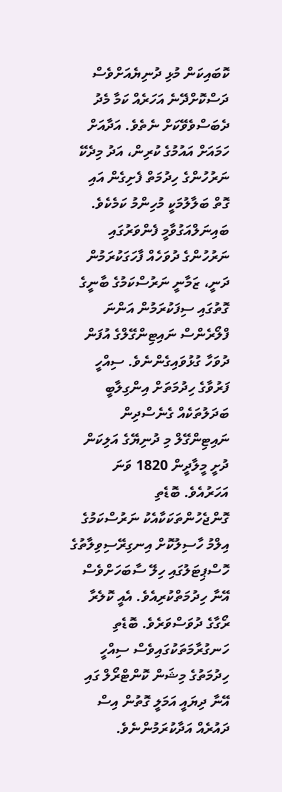ކޮބައިކަން މުޅި ދުނިޔެއަށްވެސް ދަސްކޮށްދޭނެ އަހަރެއް ކަމާ މެދު ދެބަސްވެވޭކަށް ނެތެވެ. އަދާއަށް ހަމައަށް އައުމުގެ ކުރިން، އަދު މިދެކޭ ނަރުހުންގެ ހިދުމަތް ފެށިގެން އައި ގޮތް ބަލާލުމަކީ މުހިންމު ކަމެކެވެ.
ބައިނަލްއަގުވާމީ ފެންވަރުގައި ނަރުހުންގެ ދުވަހެއް ފާހަގަކުރަމުން ދަނީ، ޒަމާނީ ނަރުސްކަމުގެ ބާނީގެ ގޮތުގައި ސިފަކުރަމުން އަންނަ ފްލޯރެންސް ނައިޓިންގޭލްގެ އުފަން ދުވަހާ ގުޅުވައިގެންނެވެ. ސިއްހީ ފަރުވާގެ ހިދުމަތަށް އިންގިލާބީ ބަދަލުތަކެއް ގެނެސްދިން ނައިޓިންގޭލް މި ދުނިޔޭގެ އަލިކަން ދުށީ މީލާދީން 1820 ވަނަ އަހަރުއެވެ. ބޮޑެތި ގޮންޖެހުންތަކަކާއެކު ނަރުސްކަމުގެ އިލްމު ހާސިލުކޮށް އިނގިރޭސިވިލާތުގެ ހޮސްޕިޓަލުގައި ހިލޭ ސާބަހަށްވެސް އޭނާ ހިދުމަތްކުރިއެވެ. އެއީ ކޮލެރާ ރޯގާގެ ދުވަސްވަރެވެ. ބޮޑެތި ހަނގުރާމަތަކުގައިވެސް ސިއްހީ ހިދުމަތުގެ މިޝަން ކޮންޓްރޯލް ގައި އޭނާ ދިޔައީ އަމަލީ ގޮތުން އިސް ދައުރެއް އަދާކުރަމުންނެވެ.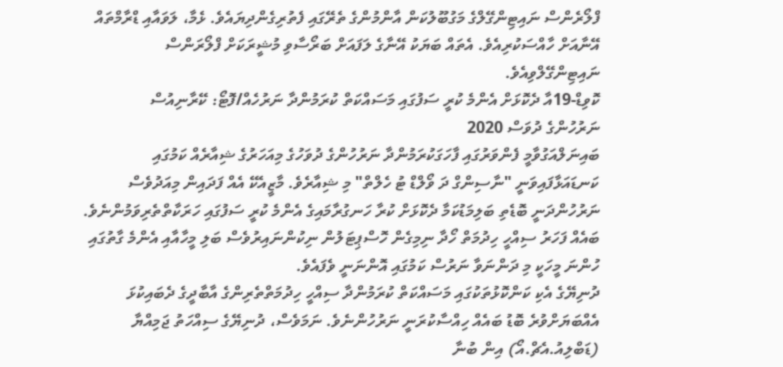ފްލޯރެންސް ނައިޓިންގޭލްގެ މަގުބޫލުކަން އާންމުންގެ ތެރޭގައި ފެތުރިގެންދިޔައެވެ. ޅެމާ، ލަވައާއި ޑްރާމްތައް އޭނާއަށް ހާއްސަކުރިއެވެ. އެތައް ބަޔަކު އޭނާގެ ލަފައަށް ބަރޯސާވި މުޝީރަކަށް ފްލޯރަންސް ނައިޓިންގޭލްވިއެވެ.
ކޮވިޑް-19އާ ދެކޮޅަށް އެންމެ ކުރީ ސަފުގައި މަސައްކަތް ކުރަމުންދާ ނަރުހެއް/ފޮޓޯ: ކޭރާނިއުސް
ނަރުހުންގެ ދުވަސް 2020
ބައިނަލްއަގުވާމީ ފެންވަރުގައި ފާހަގަކުރަމުންދާ ނަރުހުންގެ ދުވަހުގެ މިއަހަރުގެ ޝިއާރެއް ކަމުގައި ކަނޑައަޅާފައިވަނީ "ނާސިންގް ދަ ވޯލްޑް ޓު ހެލްތް" މި ޝިއާރެވެ. މާޒީއެކޭ އެއް ފަދައިން މިއަދުވެސް ނަރުހުންދަނީ ބޮޑެތި ބަލިމަޑުކަމާ ދެކޮޅަށް ކުރާ ހަނގުރާމައިގެ އެންމެ ކުރީ ސަފުގައި ހަރަކާތްތެރިވަމުންނެވެ. ބައެއް ފަހަރު ސިއްހީ ހިދުމަތް ހޯދާ ނިމިގެން ހޮސްޕިޓަލުން ނިކުންނައިރުވެސް ބަލި މީހާއާއި އެންމެ ގާތުގައި ހުންނަ މީހަކީ މި ދަންނަވާ ނަރުސް ކަމުގައި އޮންނަނީ ވެފައެވެ.
ދުނިޔޭގެ އެކި ކަންކޮޅުތަކުގައި މަސައްކަތް ކުރަމުންދާ ސިއްހީ ހިދުމަތްތެރިންގެ އާބާދީގެ ދެބައިކުޅަ އެއްބަޔަށްވުރެ ބޮޑު ބައެއް ހިއްސާކުރަނީ ނަރުހުންނެވެ. ނަމަވެސް، ދުނިޔޭގެ ސިއްހަތު ޖަމިއްޔާ (ޑަބްލިއު.އެޗް.އޯ) އިން ބުނާ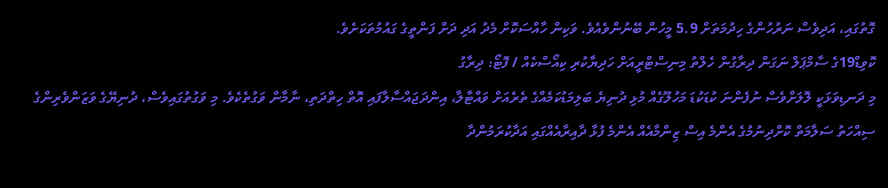ގޮތުގައި، އަދިވެސް ނަރުހުންގެ ހިދުމަތަށް 5.9 މީހުން ބޭނުންވެއެވެ. ވަކިން ހާއްސަކޮށް މެދު އަދި ދަށް ފަންތީގެ ގައުމުތަކަށެވެ.
ކޮވިޑް19ގެ ސާމްޕަލް ނަގަން ދިރާގުން ހެލްތު މިނިސްޓްރީއަށް ހަދިޔާކުރި ކިއޯސްކެއް / ފޮޓޯ: ދިރާގު
މި ދަނޑިވަޅަކީ ލޮލަށްވެސް ނުފެންނަ ކުޑަކުޑަ މަހުލޫގެއް މުޅި ދުނިޔެ ބަލިމަޑުކަމެއްގެ ތެރެއަށް ވައްޓާލާ، އިންދަޖައްސާލާފައި އޮތް ހިތްދަތި، ނާމާން ވަގުތެކެވެ. މި ވަގުތުގައިވެސް، ދުނިޔޭގެ ވަޒަންވެރިންގެ ސިއްހަތު ސަލާމަތް ކޮށްދިނުމުގެ އެންމެ އިސް ޒިންމާއެއް އެންމެ ފުޅާ ދާއިރާއެއްގައި އަދާކުރަމުންދާ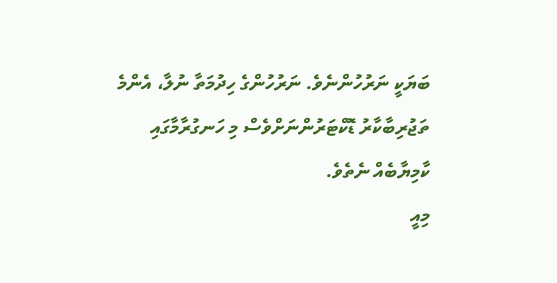ބަޔަކީ ނަރުހުންނެވެ. ނަރުހުންގެ ހިދުމަތާ ނުލާ، އެންމެ ތަޖުރިބާކާރު ޑޮކްޓަރުންނަށްވެސް މި ހަނގުރާމާގައި ކާމިޔާބެއް ނެތެވެ.
މިއީ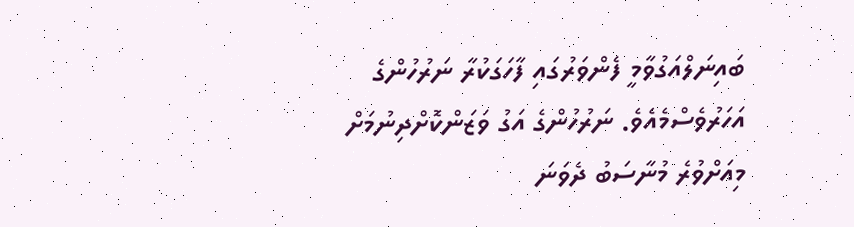ބައިނަލްއަގުވާމީ ފެންވަރުގައި ފާހަގަކުރާ ނަރުހުންގެ އަހަރުވެސްމެއެވެ. ނަރުހުންގެ އަގު ވަޒަންކޮށްދިނުމަށް މިއަށްވުރެ މުނާސަބު ދެވަނަ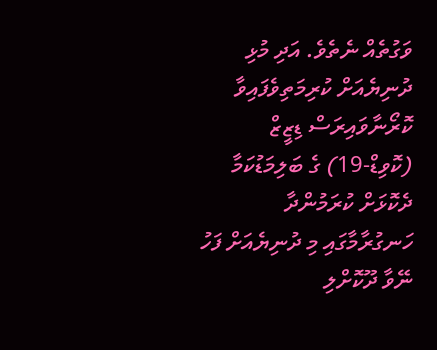ވަގުތެއް ނެތެވެ. އަދި މުޅި ދުނިޔެއަށް ކުރިމަތިވެފައިވާ ކޮރޯނާވައިރަސް ޑިޒީޒް (ކޮވިޑް-19) ގެ ބަލިމަޑުކަމާ ދެކޮޅަށް ކުރަމުންދާ ހަނގުރާމާގައި މި ދުނިޔެއަށް ފަހު ނޭވާ ދޫކޮށްލި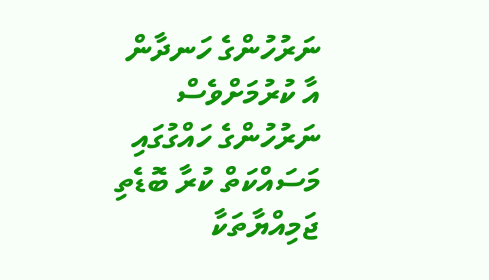ނަރުހުންގެ ހަނދާން އާ ކުރުމަށްވެސް ނަރުހުންގެ ހައްގުގައި މަސައްކަތް ކުރާ ބޮޑެތި ޖަމިއްޔާތަކާ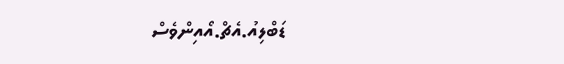ޑަބްލިއު.އެޗް.އޯއިންވެސް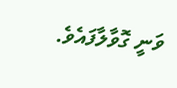ވަނީ ގޮވާލާފައެވެ.